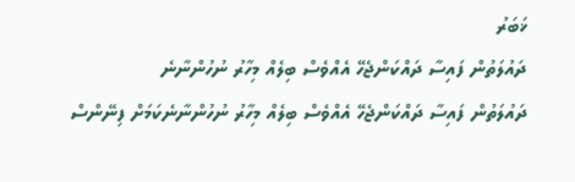ޚަބަރު
ދައުލަތުން ފައިސާ ދައްކަންޖެހޭ އެއްވެސް ބިލެއް މިހާރު ނުހުންނާނެ
ދައުލަތުން ފައިސާ ދައްކަންޖެހޭ އެއްވެސް ބިލެއް މިހާރު ނުހުންނާނެކަމަށް ފިނޭންސް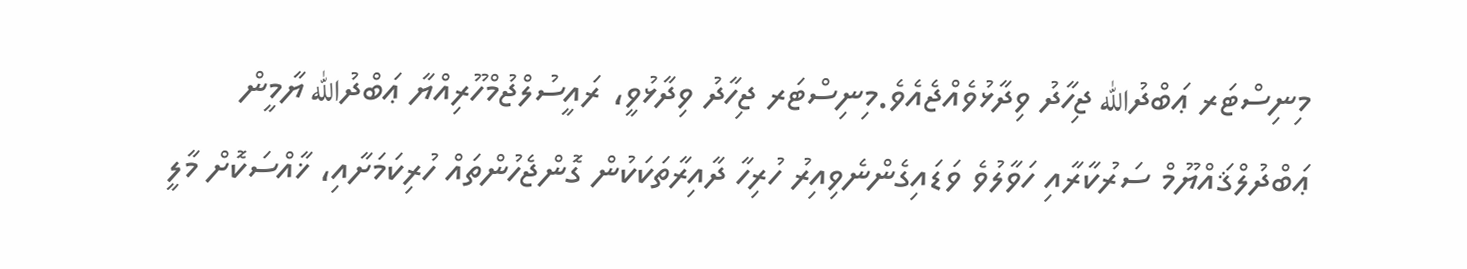މިނިސްޓަރ ޢަބްދުالله ޖިހާދު ވިދާޅުވެއްޖެއެވެ.މިނިސްޓަރ ޖިހާދު ވިދާޅުވީ، ރައީސުލްޖުމްހޫރިއްޔާ ޢަބްދުالله ޔާމީން ޢަބްދުލްޤައްޔޫމް ސަރުކާރާއި ހަވާލުވެ ވަޑައިގެންނެވިއިރު ހުރިހާ ދާއިރާތަކަކުން ގޮންޖެހުންތައް ހުރިކަމަށާއި، ޚާއްސަކޮށް މާލީ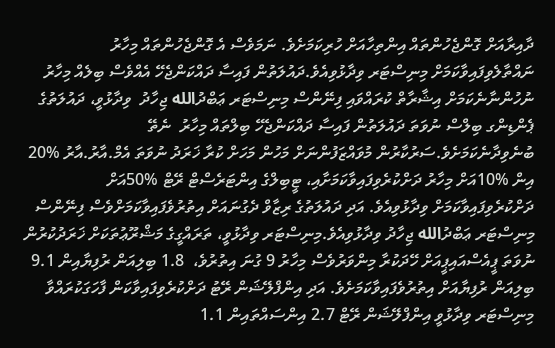ދާއިރާއަށް ގޮންޖެހުންތައް އިންތިހާއަށް ހުރިކަމަށެވެ. ނަމަވެސް އެ ގޮންޖެހުންތައް މިހާރު ނައްތާލެވިފައިވާކަމަށް މިނިސްޓަރ ވިދާޅުވިއެވެ.ދައުލަތުން ފައިސާ ދައްކަންޖެހޭ އެއްވެސް ބިލެއް މިހާރު ނުހުންނާނެކަމަށް އިޝާރާތް ކުރައްވައި ފިނޭންސް މިނިސްޓަރ ޢަބްދުالله ޖިހާދު  ވިދާޅުވީ، ދައުލަތުގެ ޕެންޑިންގ ބިލްސް ނުވަތަ ދައުލަތުން ފައިސާ ދައްކަންޖެހޭ ބިލްތައް މިހާރު  ނެތޭ ބުނެވިދާނެކަމަށެވެ.ސަރުކާރުން މުވައްޒަފުންނަށް މަހުން މަހަށް ކުރާ ޚަރަދު ނުވަތަ އެމް.އާރު.އާރު %20 އިން %10އަށް މިހާރު ދަށްކުރެވިފައިވާކަމަށާއި، ޓީބިލްގެ އިންޓަރެސްޓް ރޭޓް %50އަށް ދަށްކުރެވިފައިވާކަމަށް ވިދާޅުވިއެވެ. އަދި ދައުލަތުގެ ރިޒާވް ދެގުނައަށް އިތުރުވެފައިވާކަމަށްވެސް ފިނޭންސް މިނިސްޓަރ ޢަބްދުالله ޖިހާދު ވިދާޅުވިއެވެ.މިނިސްޓަރ ވިދާޅުވީ، ތަރައްގީގެ މަޝްރޫޢުތަކަށް ޚަރަދުކުރުން ނުވަތަ ޕީއެސްއައިޕީއަށް ހޭދަކުރާ މިންވަރުވެސް މިހާރު 9 ގުނަ އިތުރުވެ،  1.8 ބިލިއަން ރުފިޔާއިން 9.1 ބިލިއަން ރުފިޔާއަށް އިތުރުވެފައިވާކަމަށެވެ. އަދި އިންފްލޭޝަން ރޭޓު ދަށްކުރެވިފައިވާކަން ފާހަގަކުރައްވާ މިނިސްޓަރ ވިދާޅުވީ އިންފްލޭޝަން ރޭޓް 2.7 އިންސައްތައިން 1.1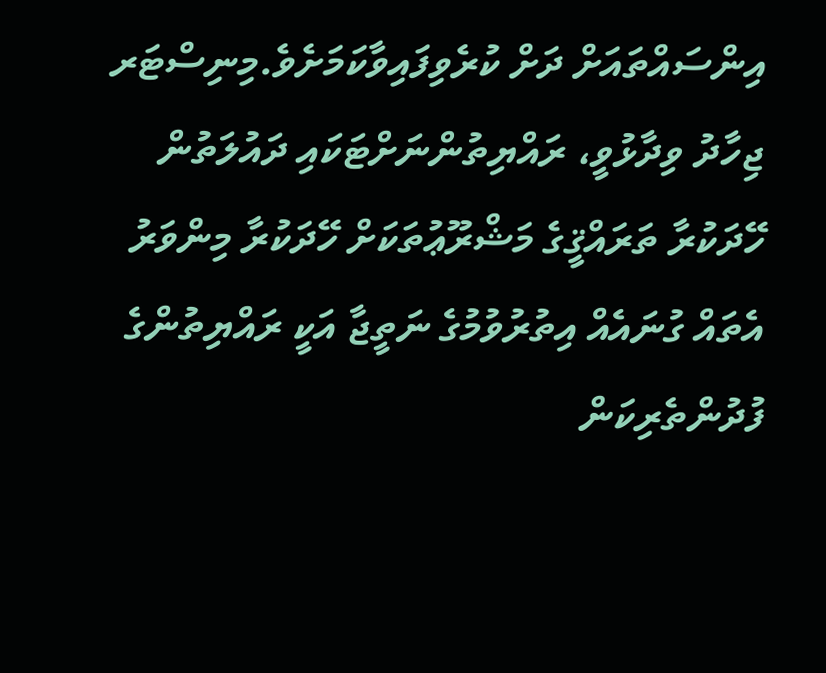އިންސައްތައަށް ދަށް ކުރެވިފައިވާކަމަށެވެ.މިނިސްޓަރ ޖިހާދު ވިދާޅުވީ، ރައްޔިތުންނަށްޓަކައި ދައުލަތުން ހޭދަކުރާ ތަރައްޤީގެ މަޝްރޫޢުތަކަށް ހޭދަކުރާ މިންވަރު އެތައް ގުނައެއް އިތުރުވުމުގެ ނަތީޖާ އަކީ ރައްޔިތުންގެ ފުދުންތެރިކަން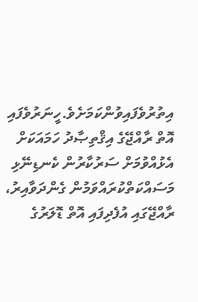އިތުރުވެފައިވުންކަމަށެވެ.ހީނަރުވެފައި އޮތް ރާއްޖޭގެ އިޤްތިޞާދު ހަމައަކަށް އެޅުއްވުމަށް ސަރުކާރުން ކެނޑިނޭޅި މަސައްކަތްކުރައްވަމުން ގެންދަވާއިރު، ރާއްޖޭގައި އުފެދިފައި އޮތް ޑޮލަރުގެ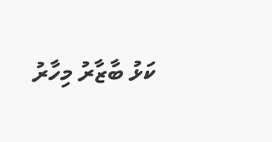ކަޅު ބާޒާރު މިހާރު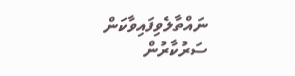ނައްތާލެވިފައިވާކަން ސަރުކާރުން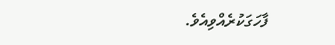ފާހަގަކުރެއްވިއެވެ.